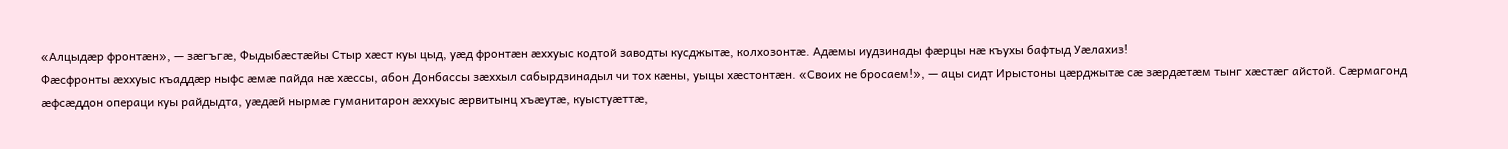«Алцыдæр фронтæн», — зæгъгæ, Фыдыбæстæйы Стыр хæст куы цыд, уæд фронтæн æххуыс кодтой заводты кусджытæ, колхозонтæ. Адæмы иудзинады фæрцы нæ къухы бафтыд Уæлахиз!
Фæсфронты æххуыс къаддæр ныфс æмæ пайда нæ хæссы, абон Донбассы зæххыл сабырдзинадыл чи тох кæны, уыцы хæстонтæн. «Своих не бросаем!», — ацы сидт Ирыстоны цæрджытæ сæ зæрдæтæм тынг хæстæг айстой. Сæрмагонд æфсæддон операци куы райдыдта, уæдæй нырмæ гуманитарон æххуыс æрвитынц хъæутæ, куыстуæттæ,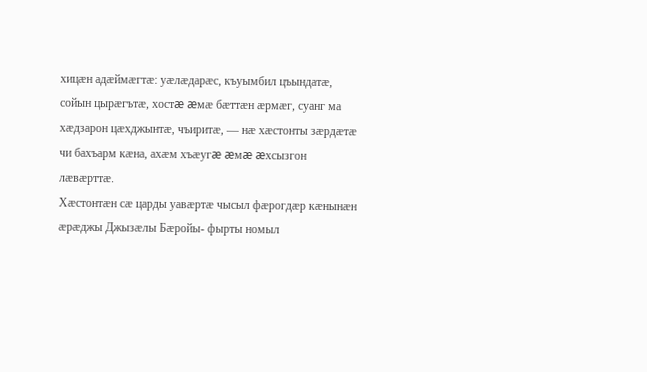хицæн адæймæгтæ: уæлæдарæс, къуымбил цъындатæ, сойын цырæгътæ, хостæ æмæ бæттæн æрмæг, суанг ма хæдзарон цæхджынтæ, чъиритæ, — нæ хæстонты зæрдæтæ чи бахъарм кæна, ахæм хъæугæ æмæ æхсызгон лæвæрттæ.
Хæстонтæн сæ царды уавæртæ чысыл фæрогдæр кæнынæн æрæджы Джызæлы Бæройы- фырты номыл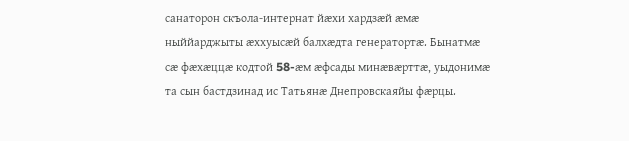санаторон скъола-интернат йæхи хардзæй æмæ ныййарджыты æххуысæй балхæдта генератортæ. Бынатмæ сæ фæхæццæ кодтой 58-æм æфсады минæвæрттæ, уыдонимæ та сын бастдзинад ис Татьянæ Днепровскаяйы фæрцы.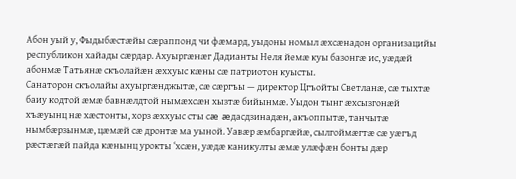Абон уый у, Фыдыбæстæйы сæраппонд чи фæмард, уыдоны номыл æхсæнадон организацийы республикон хайады сæрдар. Ахуыргæнæг Дадианты Неля йемæ куы базонгæ ис, уæдæй абонмæ Татьянæ скъолайæн æххуыс кæны сæ патриотон куысты.
Санаторон скъолайы ахуыргæнджытæ, сæ сæргъы — директор Цгъойты Светланæ, сæ тыхтæ баиу кодтой æмæ бавнæлдтой нымæхсæн хызтæ бийынмæ. Уыдон тынг æхсызгонæй хъæуынц нæ хæстонты, хорз æххуыс сты сæ æдасдзинадæн, акъоппытæ, танчытæ нымбæрзынмæ, цæмæй сæ дронтæ ма уыной. Уавæр æмбаргæйæ, сылгоймæгтæ сæ уæгъд рæстæгæй пайда кæнынц урокты ‘хсæн, уæдæ каникулты æмæ улæфæн бонты дæр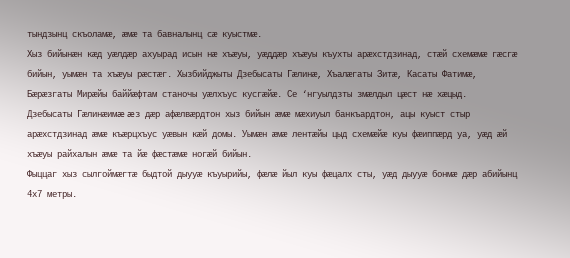тындзынц скъоламæ, æмæ та бавналынц сæ куыстмæ.
Хыз бийынæн кæд уæлдæр ахуырад исын нæ хъæуы, уæддæр хъæуы къухты арæхстдзинад, стæй схемæмæ гæсгæ бийын, уымæн та хъæуы рæстæг. Хызбийджыты Дзебысаты Гæлинæ, Хъалæгаты Зитæ, Касаты Фатимæ, Бæрæзгаты Мирæйы баййæфтам станочы уæлхъус кусгæйæ. Се ‘нгуылдзты змæлдыл цæст нæ хæцыд.
Дзебысаты Гæлинæимæ æз дæр афæлвæрдтон хыз бийын æмæ мæхиуыл банкъардтон, ацы куыст стыр арæхстдзинад æмæ къæрцхъус уæвын кæй домы. Уымæн æмæ лентæйы цыд схемæйæ куы фæиппæрд уа, уæд æй хъæуы райхалын æмæ та йæ фæстæмæ ногæй бийын.
Фыццаг хыз сылгоймæгтæ быдтой дыууæ къуырийы, фæлæ йыл куы фæцалх сты, уæд дыууæ бонмæ дæр абийынц 4х7 метры.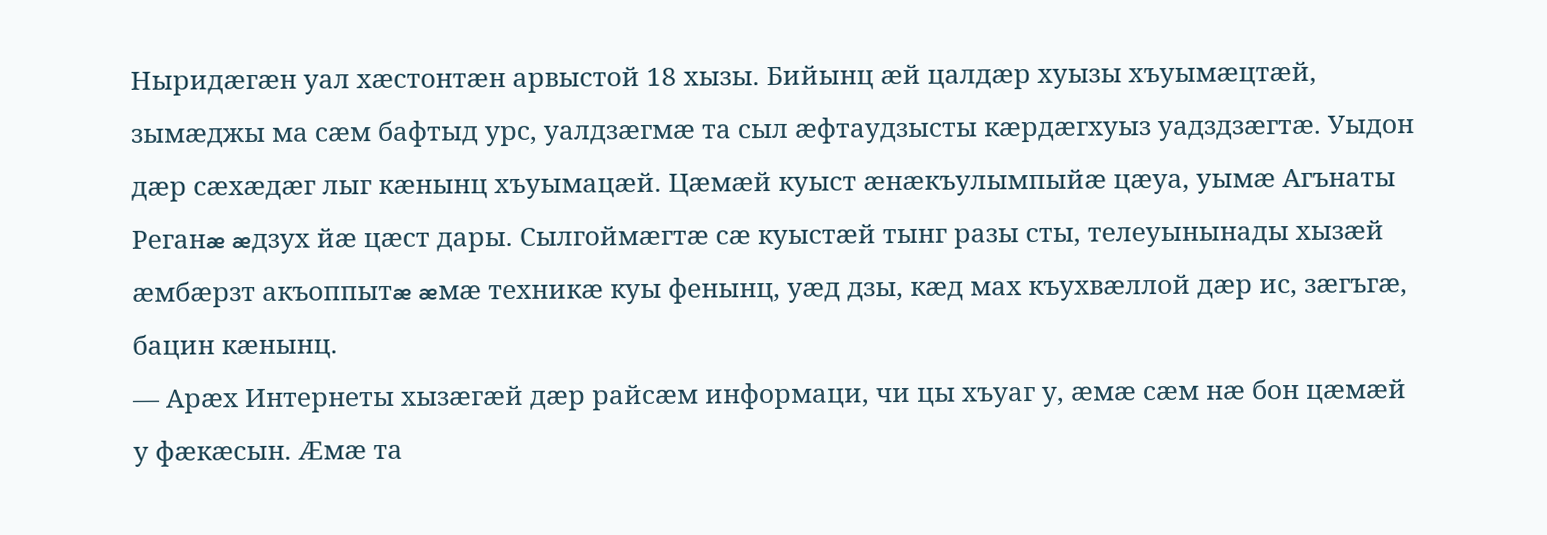Ныридæгæн уал хæстонтæн арвыстой 18 хызы. Бийынц æй цалдæр хуызы хъуымæцтæй, зымæджы ма сæм бафтыд урс, уалдзæгмæ та сыл æфтаудзысты кæрдæгхуыз уадздзæгтæ. Уыдон дæр сæхæдæг лыг кæнынц хъуымацæй. Цæмæй куыст æнæкъулымпыйæ цæуа, уымæ Агънаты Реганæ æдзух йæ цæст дары. Сылгоймæгтæ сæ куыстæй тынг разы сты, телеуынынады хызæй æмбæрзт акъоппытæ æмæ техникæ куы фенынц, уæд дзы, кæд мах къухвæллой дæр ис, зæгъгæ, бацин кæнынц.
— Арæх Интернеты хызæгæй дæр райсæм информаци, чи цы хъуаг у, æмæ сæм нæ бон цæмæй у фæкæсын. Æмæ та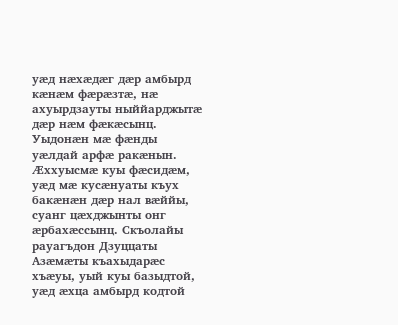уæд нæхæдæг дæр амбырд кæнæм фæрæзтæ, нæ ахуырдзауты ныййарджытæ дæр нæм фæкæсынц. Уыдонæн мæ фæнды уæлдай арфæ ракæнын. Æххуысмæ куы фæсидæм, уæд мæ кусæнуаты къух бакæнæн дæр нал вæййы, суанг цæхджынты онг æрбахæссынц. Скъолайы рауагъдон Дзуццаты Азæмæты къахыдарæс хъæуы, уый куы базыдтой, уæд æхца амбырд кодтой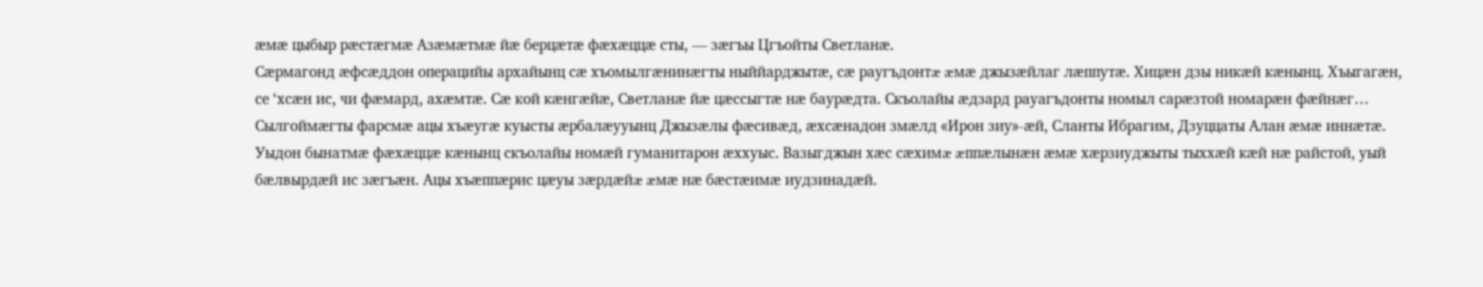æмæ цыбыр рæстæгмæ Азæмæтмæ йæ берцæтæ фæхæццæ сты, — зæгъы Цгъойты Светланæ.
Сæрмагонд æфсæддон операцийы архайынц сæ хъомылгæнинæгты ныййарджытæ, сæ раугъдонтæ æмæ джызæйлаг лæппутæ. Хицæн дзы никæй кæнынц. Хъыгагæн, се ‘хсæн ис, чи фæмард, ахæмтæ. Сæ кой кæнгæйæ, Светланæ йæ цæссыгтæ нæ баурæдта. Скъолайы æдзард рауагъдонты номыл сарæзтой номарæн фæйнæг…
Сылгоймæгты фарсмæ ацы хъæугæ куысты æрбалæууынц Джызæлы фæсивæд, æхсæнадон змæлд «Ирон зиу»-æй, Сланты Ибрагим, Дзуццаты Алан æмæ иннæтæ. Уыдон бынатмæ фæхæццæ кæнынц скъолайы номæй гуманитарон æххуыс. Вазыгджын хæс сæхимæ æппæлынæн æмæ хæрзиуджыты тыххæй кæй нæ райстой, уый бæлвырдæй ис зæгъæн. Ацы хъæппæрис цæуы зæрдæйæ æмæ нæ бæстæимæ иудзинадæй.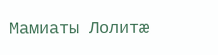Мамиаты Лолитæ